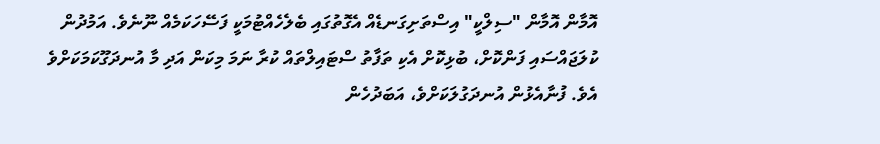އޮމާން އޮމާން "ސިލްކީ" އިސްތަށިގަނޑެއް އެގޮތުގައި ބެލެހެއްޓުމަކީ ފަސޭހަކަމެއް ނޫނެވެ. އަމުދުން ކުލަޖައްސައި ފަންކޮށް، ބުޅިކޮށް އެކި ތަފާތު ސްޓައިލްތައް ކުރާ ނަމަ މިކަން އަދި މާ އުނދަގޫކަމަކަށްވެ އެވެ. ފުނާއެޅުން އުނދަގުލަކަށްވެ، އަބަދުހެން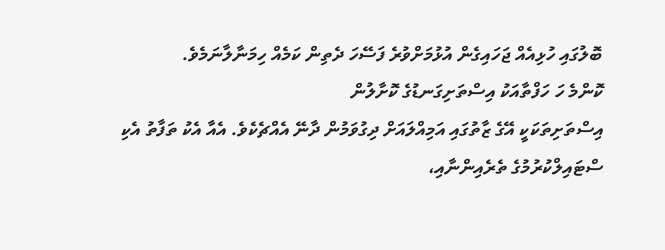ބޮލުގައި ހުޅިއެއް ޖަހައިގެން އުޅުމަށްވުރެ ފަސޭހަ ދެތިން ކަމެއް ހިމަނާލާނަމެވެ.
ކޮންމެ ހަ ހަފްތާއަކު އިސްތަށިގަނޑުގެ ކޮށާލުން
އިސްތަށިތަކަކީ އޭގެ ޒާތުގައި އަމިއްލައަށް ދިގުވަމުން ދާނޭ އެއްޗެކެވެ. އެއާ އެކު ތަފާތު އެކި ސްޓައިލްކުރުމުގެ ތެރެއިންނާއި،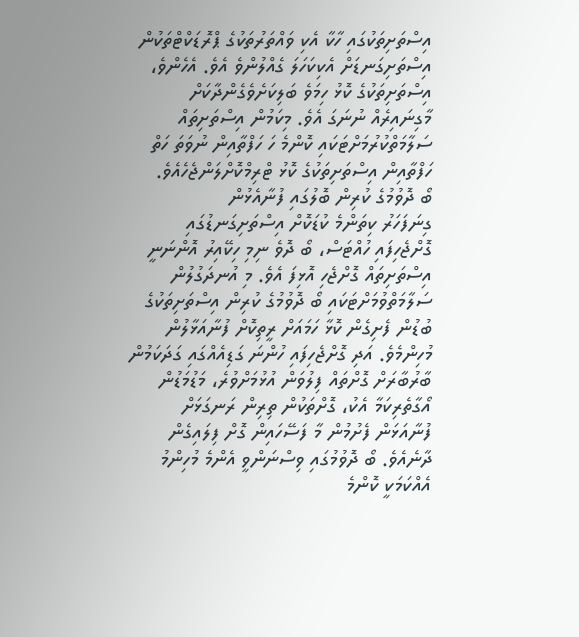އިސްތަށިތަކުގައި ހާކާ އެކި ވައްތަރުތަކުގެ ޕްރޮޑަކްޓްތަކުން އިސްތަށިގަނޑަށް އެކިކަހަލަ ގެއްލުންވެ އެވެ. އެހެންވެ، އިސްތަށިތަކުގެ ކޮޅު ހިމަވެ ބަލިކަށެވެގެންދާކަށް މާގިނައިރެއް ނުނަގަ އެވެ. މިކަމުން އިސްތަށިތައް ސަލާމަތްކުރުމަށްޓަކައި ކޮންމެ ހަ ހަފްތާއިން ނުވަތަ ހަތް ހަފްތާއިން އިސްތަށިތަކުގެ ކޮޅު ޓްރިމްކޮށްލަންޖެހެއެވެ.
ބޯ ދޮވުމުގެ ކުރިން ބޮލުގައި ފުނާއެޅުން
ގިނަފަހަރު ކިތަންމެ ކުޑަކޮށް އިސްތަށިގަނޑުގައި ގޮށްޖެހިފައި ހުއްޓަސް، ބޯ ދޮވެ ނިމި ހިކޭއިރު އޮންނަނީ އިސްތަށިތައް ގޮށްޖެހި އޮޅިފަ އެވެ. މި އުނދަގުލުން ސަލާމަތްވުމަށްޓަކައި ބޯ ދޮވުމުގެ ކުރިން އިސްތަށިތަކުގެ ބުޑުން ފެށިގެން ކޮޅާ ހަމައަށް ރީތިކޮށް ފުނާއަޅާލުން މުހިންމެވެ. އަދި ގޮށްޖެހިފައި ހުންނަ ގަޑިއެއްގައި ގަދަކަމުން ބާރުބާރަށް ގޮށްތައް ފިލުވަން އުޅުމަށްވުރެ، މަޑުމަޑުން އޯގާތެރިކަމާ އެކު، ގޮށްތަކުން ތިރިން ރަނގަޅަށް ފުނާއަޅަން ފެށުމުން މާ ފަސޭހައިން ގޮށް ފިލައިގެން ދާނެއެވެ. ބޯ ދޮވުމުގައި ވިސްނަންވީ އެންމެ މުހިންމު އެއްކަމަކީ ކޮންމެ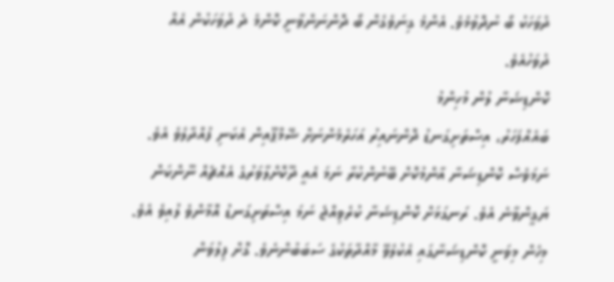ދުވަހަކު ބޯ ނުދޮވުމެވެ. އެންމެ ގިނަވެގެން ބޯ ދޮންނަންވާނީ ކޮންމެ ދެ ދުވަހަކުން އެއް ދުވަހުއެވެ.
ކޮންޑިޝަނާ ލުން މުހިންމު
ބައެއްފަހަރު، އިސްތަށިގަނޑު ދޮންނައިރު އަހަރެމެންނަށް ޝޭމްޕޫއިން އެކަނި ފުއްދާލެވެ އެވެ. ނަމަވެސް ކޮންޑިޝަނާ އާންމުކޮށް ބޭނުންކުރާ ނަމަ އެއީ ދޫކޮށްލާވަރުގެ އެއްޗެއް ނޫންކަން ޔަގީންވާނެ އެވެ. ރަނގަޅަށް ކޮންޑިޝަނާ ކުރެވިއްޖެ ނަމަ އިސްތަށިގަނޑު އޮމާންވެ ލުއިވެ އެވެ. މިހެން މިވަނީ ކޮންޑިޝަނާގައި އެކުލެވޭ މާއްދާތަކުގެ ސަބަބުންނެވެ. ގޮށް ފިލުވަން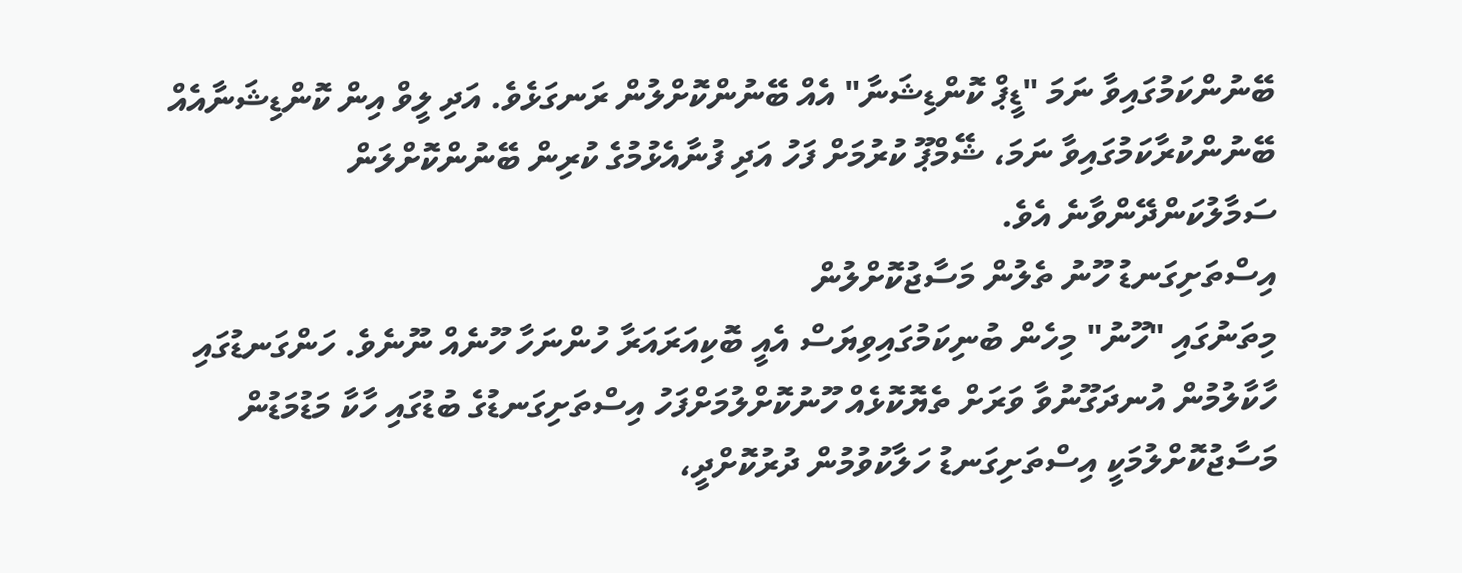ބޭނުންކަމުގައިވާ ނަމަ "ޑީޕް ކޮންޑިޝަނާ" އެއް ބޭނުންކޮށްލުން ރަނގަޅެވެ. އަދި ލީވް އިން ކޮންޑިޝަނާއެއް ބޭނުންކުރާކަމުގައިވާ ނަމަ، ޝޭމްޕޫ ކުރުމަށް ފަހު އަދި ފުނާއެޅުމުގެ ކުރިން ބޭނުންކޮށްލަން ސަމާލުކަންދޭންވާނެ އެވެ.
އިސްތަށިގަނޑު ހޫނު ތެލުން މަސާޖުކޮށްލުން
މިތަނުގައި "ހޫނު" މިހެން ބުނިކަމުގައިވިޔަސް އެއީ ބޮކިއަރައަރާ ހުންނަހާ ހޫނެއް ނޫނެވެ. ހަންގަނޑުގައި ހާކާލުމުން އުނދަގޫނުވާ ވަރަށް ތެޔޮކޮޅެއް ހޫނުކޮށްލުމަށްފަހު އިސްތަށިގަނޑުގެ ބުޑުގައި ހާކާ މަޑުމަޑުން މަސާޖުކޮށްލުމަކީ އިސްތަށިގަނޑު ހަލާކުވުމުން ދުރުކޮށްދީ،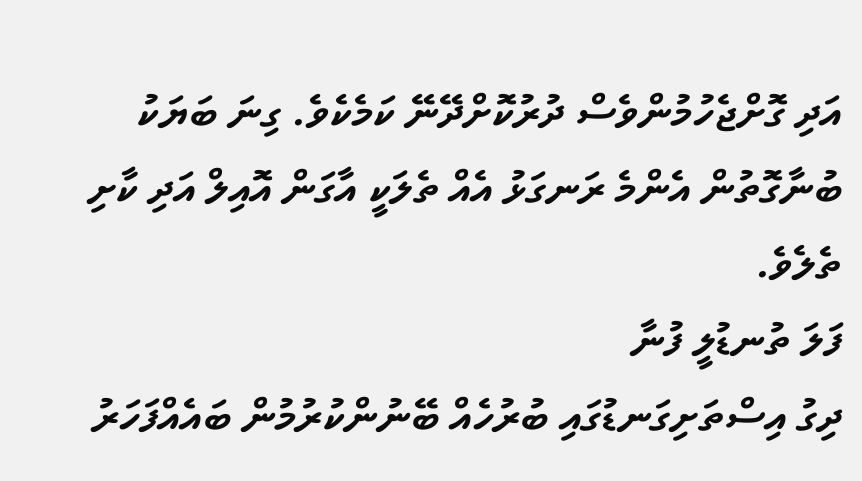އަދި ގޮށްޖެހުމުންވެސް ދުރުކޮށްދޭނޭ ކަމެކެވެ. ގިނަ ބަޔަކު ބުނާގޮތުން އެންމެ ރަނގަޅު އެއް ތެލަކީ އާގަން އޮއިލް އަދި ކާށި ތެލެވެ.
ފަލަ ތުނޑުލީ ފުނާ
ދިގު އިސްތަށިގަނޑުގައި ބުރުހެއް ބޭނުންކުރުމުން ބައެއްފަހަރު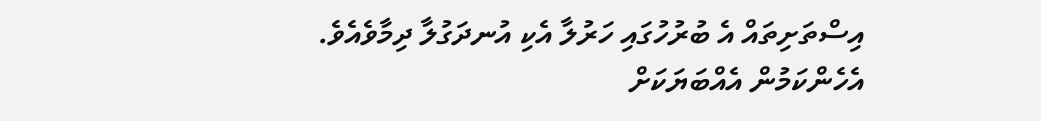އިސްތަށިތައް އެ ބުރުހުގައި ހަރުލާ އެކި އުނދަގުލާ ދިމާވެއެވެ. އެހެންކަމުން އެއްބަޔަކަށް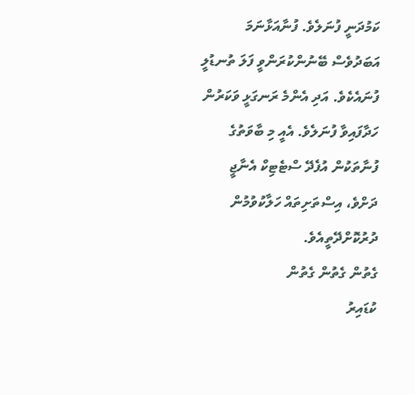ކަމުދަނީ ފުނަލެވެ. ފުނާއަޅާނަމަ އަބަދުވެސް ބޭނުންކުރަންވީ ފަލަ ތުނޑުލީ ފުނައެކެވެ. އަދި އެންމެ ރަނގަޅީ ވަކަރުން ހަދާފައިވާ ފުނަލެވެ. އެއީ މި ބާވަތުގެ ފުނާތަކުން އުފެދޭ ސްޓެޓިކް އެނާޖީ ދަށްވެ، އިސްތަށިތައް ހަލާކުވުމުން ދުރުކޮށްދޭތީއެވެ.
ގެތުން ގެތުން ގެތުން
ކުޑައިރު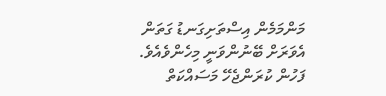މަންމަމެން އިސްތަށިގަނޑު ގަތަން އެވަރަށް ބޭނުންވަނީ މިހެންވެއެވެ. ފަހުން ކުރަންޖެހޭ މަސައްކަތް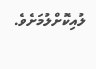ލުއިކޮށްލުމަށެވެ.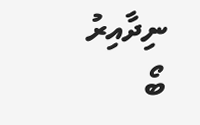ނިދާއިރު ބޯ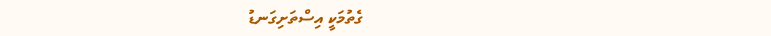ގެތުމަކީ އިސްތަށިގަނޑު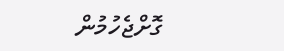ގޮށްޖެހުމުން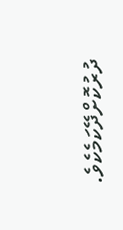ދުރުކޮށްދޭކަމެކެވެ.